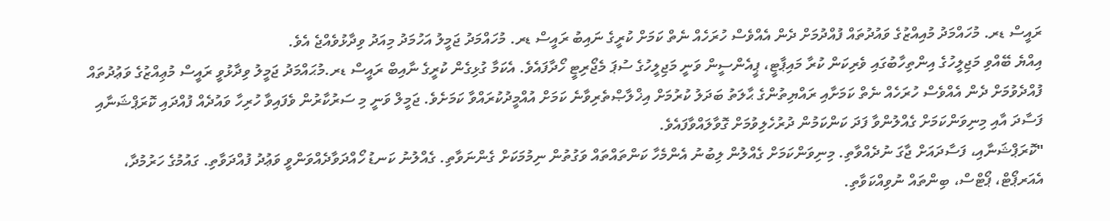ރައީސް ޑރ. މުހައްމަދު މުއިއްޒުގެ ވައުދުތައް ފުއްދުމަށް ދެން އެއްވެސް ހުރަހެއް ނެތް ކަމަށް ކުރީގެ ނައިބު ރައީސް ޑރ. މުހައްމަދު ޖަމީލު އަހުމަދު މިއަދު ވިދާޅުވެއްޖެ އެވެ.
އިއްޔެ ބޭއްވި މަޖިލީހުގެ އިންތިހާބުގައި ވެރިކަން ކުރާ މައިޕާޓީ، ޕީއެންސީން ވަނީ މަޖިލީހުގެ ސުޕަ މެޖޯރިޓީ ހޯދާފައެވެ. އެކަމާ ގުޅިގެން ކުރީގެ ނާއިބް ރައީސް ޑރ.މުޙައްމަދު ޖަމީލު ވިދާޅުވީ ރައީސް މުޢިއްޒުގެ ވަޢުދުތައް ފުއްދެވުމަށް ދެން އެއްވެސް ހުރަހެއް ނެތް ކަމަށާއި ރައްޔިތުންގެ ޙާލަތު ބަދަލު ކުރުމަށް އިޚްލާޞްތެރިވާނެ ކަމަށް އުއްމީދުކުރައްވާ ކަމަށެވެ. ޖަމީލް ވަނީ މި ސަރުކާރުން ވެފައިވާ ހުރިހާ ވައުދެއް ފުއްދައި ކޮރަޕްޝަނާއި ފަސާދަ އާއި މިނިވަންކަމަށް ގެއްލުންވާ ފަދަ ކަންކަމުން ދުރުހެލިވުމަށް ގޮވާލައްވާފައެވެ.
"ކޮރަޕްޝަނާއި، ފަސާދައަށް ޖާގަ ނުދެއްވާތި. މިނިވަންކަމަށް ގެއްލުން ލިބުނު އެންމެހާ ކަންތައްތައް ވަގުތުން ނިމުމަކަށް ގެންނަވާތި. ގެއްލުނު ކަނޑު ހޯއްދަވާދެއްވަންވީ ވަޢުދު ފުއްދަވާތި. ގައުމުގެ ހަރުމުދާ، އެއަރޕޯޓް، ޕޯޓްސް، ބިންތައް ނުވިއްކަވާތި.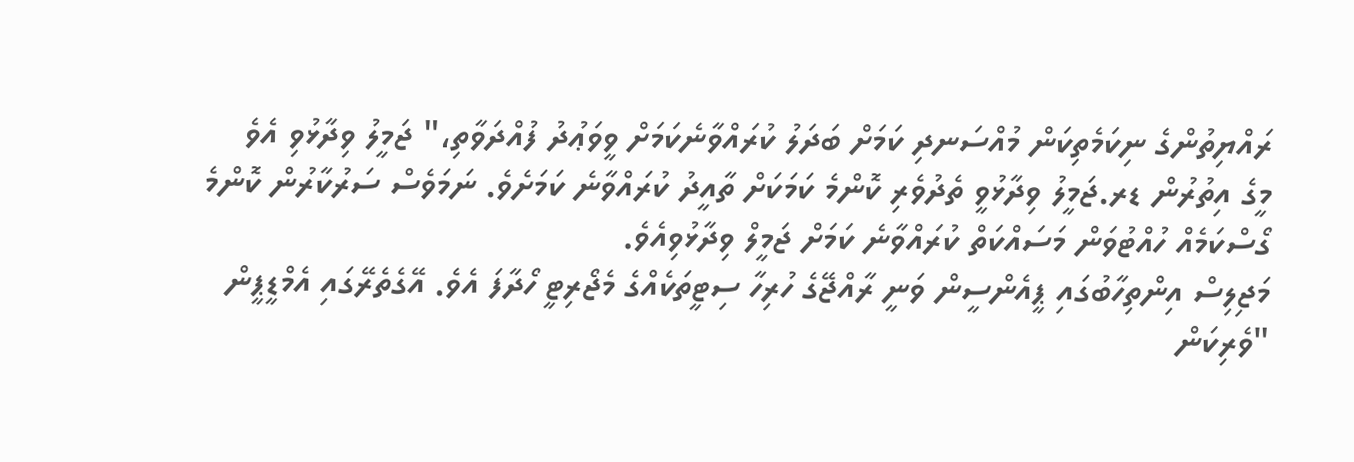ރައްޔިތުންގެ ނިކަމެތިކަން މުއްސަނދި ކަމަށް ބަދަލު ކުރައްވާނެކަމަށް ވީވަޢުދު ފުއްދަވާތި،" ޖަމީލު ވިދާޅުވި އެވެ
މީގެ އިތުރުން ޑރ.ޖަމީލު ވިދާޅުވީ ތެދުވެރި ކޮންމެ ކަމަކަށް ތާއީދު ކުރައްވާނެ ކަމަށެވެ. ނަމަވެސް ސަރުކާރުން ކޮންމެ ގޯސްކަމެއް ހުއްޓުވަން މަސައްކަތް ކުރައްވާނެ ކަމަށް ޖަމީލް ވިދާޅުވިއެވެ.
މަޖިލިސް އިންތިހާބުގައި ޕީއެންސީން ވަނީ ރާއްޖޭގެ ހުރިހާ ސިޓީތަކެއްގެ މެޖޯރިޓީ ހޯދާފަ އެވެ. އޭގެތެރޭގައި އެމްޑީޕީން "ވެރިކަން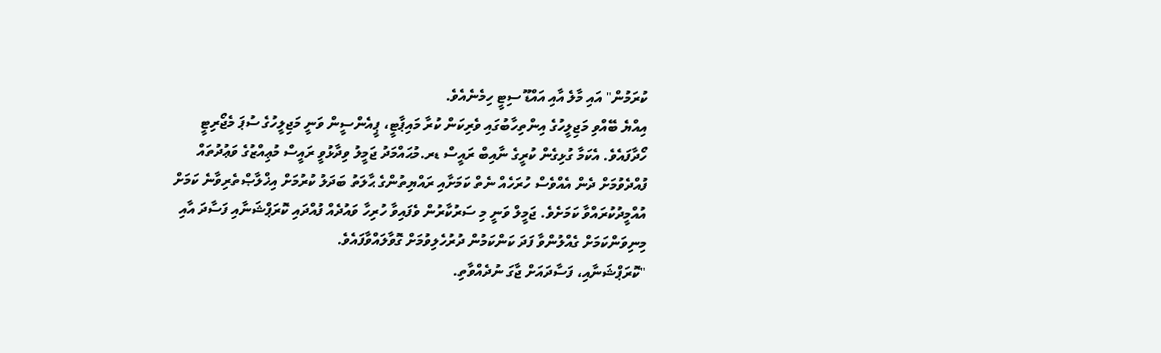ކުރަމުން" އައި މާލެ އާއި އައްޑޫ ސިޓީ ހިމެނެއެވެ.
އިއްޔެ ބޭއްވި މަޖިލީހުގެ އިންތިހާބުގައި ވެރިކަން ކުރާ މައިޕާޓީ، ޕީއެންސީން ވަނީ މަޖިލީހުގެ ސުޕަ މެޖޯރިޓީ ހޯދާފައެވެ. އެކަމާ ގުޅިގެން ކުރީގެ ނާއިބް ރައީސް ޑރ.މުޙައްމަދު ޖަމީލު ވިދާޅުވީ ރައީސް މުޢިއްޒުގެ ވަޢުދުތައް ފުއްދެވުމަށް ދެން އެއްވެސް ހުރަހެއް ނެތް ކަމަށާއި ރައްޔިތުންގެ ޙާލަތު ބަދަލު ކުރުމަށް އިޚްލާޞްތެރިވާނެ ކަމަށް އުއްމީދުކުރައްވާ ކަމަށެވެ. ޖަމީލް ވަނީ މި ސަރުކާރުން ވެފައިވާ ހުރިހާ ވައުދެއް ފުއްދައި ކޮރަޕްޝަނާއި ފަސާދަ އާއި މިނިވަންކަމަށް ގެއްލުންވާ ފަދަ ކަންކަމުން ދުރުހެލިވުމަށް ގޮވާލައްވާފައެވެ.
"ކޮރަޕްޝަނާއި، ފަސާދައަށް ޖާގަ ނުދެއްވާތި.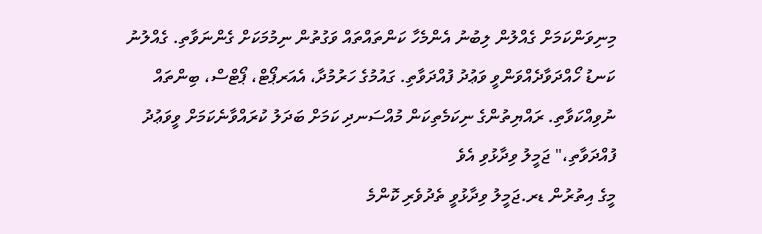މިނިވަންކަމަށް ގެއްލުން ލިބުނު އެންމެހާ ކަންތައްތައް ވަގުތުން ނިމުމަކަށް ގެންނަވާތި. ގެއްލުނު ކަނޑު ހޯއްދަވާދެއްވަންވީ ވަޢުދު ފުއްދަވާތި. ގައުމުގެ ހަރުމުދާ، އެއަރޕޯޓް، ޕޯޓްސް، ބިންތައް ނުވިއްކަވާތި. ރައްޔިތުންގެ ނިކަމެތިކަން މުއްސަނދި ކަމަށް ބަދަލު ކުރައްވާނެކަމަށް ވީވަޢުދު ފުއްދަވާތި،" ޖަމީލު ވިދާޅުވި އެވެ
މީގެ އިތުރުން ޑރ.ޖަމީލު ވިދާޅުވީ ތެދުވެރި ކޮންމެ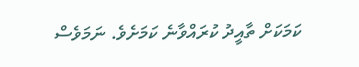ކަމަކަށް ތާއީދު ކުރައްވާނެ ކަމަށެވެ. ނަމަވެސް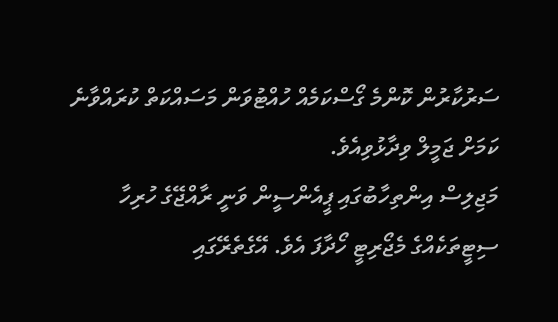ސަރުކާރުން ކޮންމެ ގޯސްކަމެއް ހުއްޓުވަން މަސައްކަތް ކުރައްވާނެ ކަމަށް ޖަމީލް ވިދާޅުވިއެވެ.
މަޖިލިސް އިންތިހާބުގައި ޕީއެންސީން ވަނީ ރާއްޖޭގެ ހުރިހާ ސިޓީތަކެއްގެ މެޖޯރިޓީ ހޯދާފަ އެވެ. އޭގެތެރޭގައި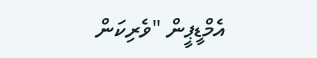އެމްޑީޕީން "ވެރިކަން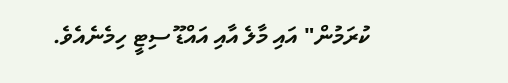ކުރަމުން" އައި މާލެ އާއި އައްޑޫ ސިޓީ ހިމެނެއެވެ.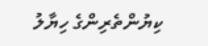ކިޔުންތެރިންގެ ހިޔާލު